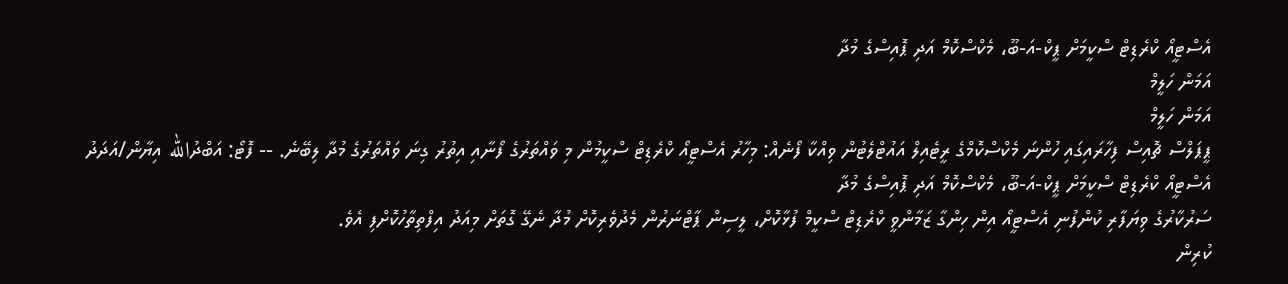އެސްޓީއޯ ކްރެޑިޓް ސްކީމަށް ޕީކް-އަ-ބޫ، މެކްސްކޮމް އަދި ޕޮއިސްގެ މުދާ
އަމަން ހަލީމް
އަމަން ހަލީމް
ޕީޕަލްސް ޗޮއިސް ފިހާރައިގައި ހުންނަ މެކްސްކޮމްގެ ރީޓެއިލް އައުޓްލެޓުން ވިއްކާ ފޯނެއް: މިހާރު އެސްޓީއޯ ކްރެޑިޓް ސްކީމުން މި ވައްތަރުގެ ފޯނާއި އިތުރު ގިނަ ވައްތަރުގެ މުދާ ލިބޭނެ. -- ފޮޓޯ: އަބްދުالله އިޔާން/އަދަދު
އެސްޓީއޯ ކްރެޑިޓް ސްކީމަށް ޕީކް-އަ-ބޫ، މެކްސްކޮމް އަދި ޕޮއިސްގެ މުދާ
ސަރުކާރުގެ ވިޔަފާރި ކުންފުނި އެސްޓީއޯ އިން ހިންގާ ޒަމާންވީ ކްރެޑިޓް ސްކީމް ފުޅާކޮށް، ލީސިން ޕާޓްނަރުން މެދުވެރިކޮށް މުދާ ނެގޭ ގޮތަށް މިއަދު އިފްތިތާހުކޮށްފި އެވެ.
ކުރިން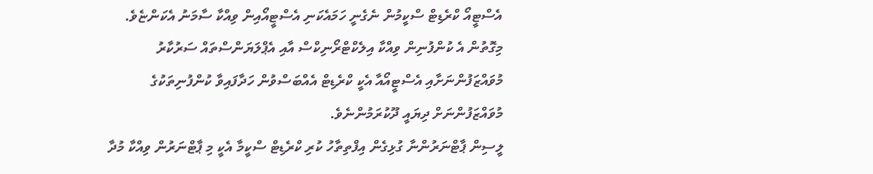އެސްޓީއޯ ކްރެޑިޓް ސްކީމުން ނެގެނީ ހަމައެކަނި އެސްޓީއޯއިން ވިއްކާ ސާމަނު އެކަންޏެވެ. މިގޮތުން އެ ކުންފުނިން ވިއްކާ އިލެކްޓްރޯނިކްސް އާއި އެޕްލަޔަންސްތައް ސަރުކާރު މުވައްޒަފުންނަށާއި އެސްޓީއޯއާ އެކީ ކްރެޑިޓް އެއްބަސްވުން ހަދާފައިވާ ކުންފުނިތަކުގެ މުވައްޒަފުންނަށް ދިޔައީ ދޫކުރަމުންނެވެ.
ލީސިން ޕާޓްނަރުންނާ ގުޅިގެން އިފްތިތާހު ކުރި ކްރެޑިޓް ސްކީމާ އެކީ މި ޕާޓްނަރުން ވިއްކާ މުދާ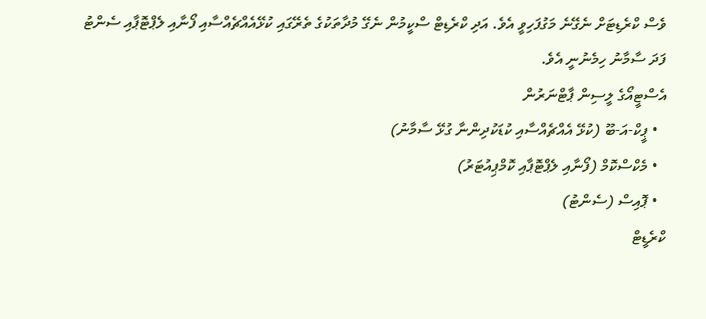ވެސް ކްރެޑިޓަށް ނެގޭނެ މަގުފަހިވީ އެވެ. އަދި ކްރެޑިޓް ސްކީމުން ނެގޭ މުދާތަކުގެ ތެރޭގައި ކުޅޭއެއްޗެއްސާއި ފޯނާއި ލެޕްޓޮޕާއި ސެންޓު ފަދަ ސާމާނު ހިމެނުނީ އެވެ.
އެސްޓީއޯގެ ލީސިން ޕާޓްނަރުން
  • ޕީކް-އަ-ބޫ (ކުޅޭ އެއްޗެއްސާއި ކުޑަކުދިންނާ ގުޅޭ ސާމާނު)
  • މެކްސްކޮމް (ފޯނާއި ލެޕްޓޮޕާއި ކޮމްޕިއުޓަރު)
  • ޕޮއިސް (ސެންޓު)
ކްރެޑީޓް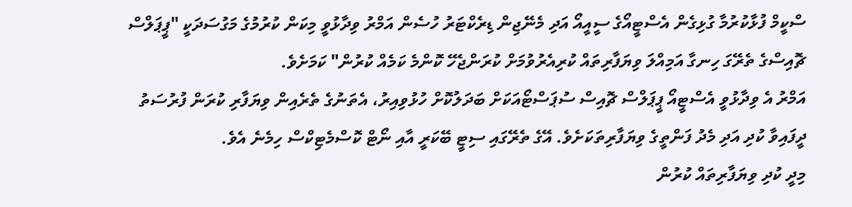ސްކީމް ފުޅާކުރުމާ ގުޅިގެން އެސްޓީއޯގެ ސީއީއޯ އަދި މެނޭޖިން ޑިރެކްޓަރު ހުސެން އަމްރު ވިދާޅުވީ މިކަން ކުރުމުގެ މަގުސަދަކީ "ޕީޕަލްސް ޗޮއިސްގެ ތެރޭގަ ހިނގާ އަމިއްލަ ވިޔަފާރިތައް ކުރިއެރުވުމަށް ކުރަންޖެހޭ ކޮންމެ ކަމެއް ކުރުން" ކަމަށެވެ.
އަމްރު އެ ވިދާޅުވީ އެސްޓީއޯ ޕީޕަލްސް ޗޮއިސް ސުޕަސްޓޯއަކަށް ބަދަލުކޮށް ހުޅުވިއިރު، އެތަނުގެ ތެރެއިން ވިޔަފާރި ކުރަން ފުރުސަތު ދީފައިވާ ކުދި އަދި މެދު ފަންތީގެ ވިޔަފާރިތަކަށެވެ. އޭގެ ތެރޭގައި ސިޓީ ބޭކަރީ އާއި ނޯޓް ކޮސްމެޓިކްސް ހިމެނެ އެވެ.
މިދީ ކުދި ވިޔަފާރިތައް ކުރުން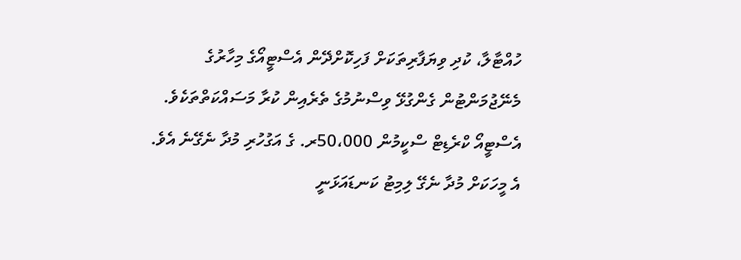ހުއްޓާލާ، ކުދި ވިޔަފާރިތަކަށް ފަހިކޮށްދޭން އެސްޓީއޯގެ މިހާރުގެ މެނޭޖުމަންޓުން ގެންގުޅޭ ވިސްނުމުގެ ތެރެއިން ކުރާ މަސައްކަތްތަކެވެ.
އެސްޓީއޯ ކްރެޑިޓް ސްކީމުން 50،000ރ. ގެ އަގުހުރި މުދާ ނެގޭނެ އެވެ. އެ މީހަކަށް މުދާ ނެގޭ ލިމިޓު ކަނޑައަޅަނީ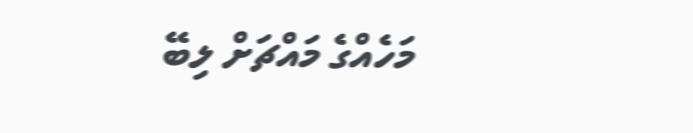މަހެއްގެ މައްޗަށް ލިބޭ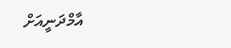އާމްދަނީއަށް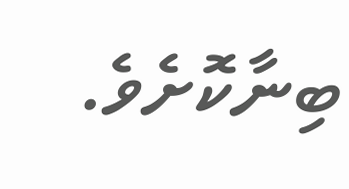ބިނާކޮށެވެ.